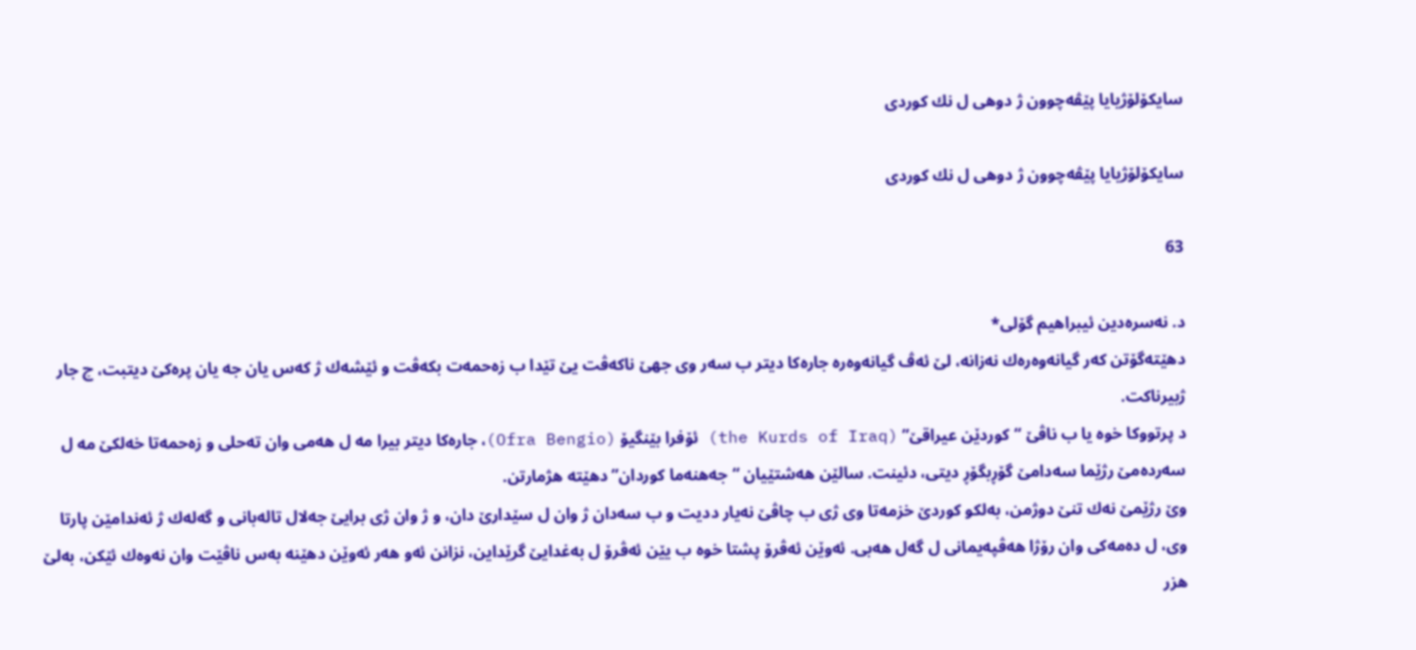سایكۆلۆژیایا پێڤه‌چوون ژ دوهى ل نك كوردى

سایكۆلۆژیایا پێڤه‌چوون ژ دوهى ل نك كوردى

63

د. نه‌سره‌دین ئیبراهیم گۆلى*
دهێته‌گۆتن كه‌ر گیانه‌وه‌ره‌ك نه‌زانه‌، لێ ئه‌ڤ گیانه‌وه‌ره‌ جاره‌كا دیتر ب سه‌ر وى جهێ ناكه‌ڤت یێ تێدا ب زه‌حمه‌ت بكه‌ڤت و ئێشه‌ك ژ كه‌س یان جه یان پره‌كێ دیتبت، چ جار ژبیرناكت.
د پرتووكا خوه‌ یا ب ناڤێ “كوردێن عیراقێ” (the Kurds of Iraq) ئۆفرا بێنگیۆ (Ofra Bengio)، جاره‌كا دیتر بیرا مه‌ ل هه‌مى وان ته‌حلى و زه‌حمه‌تا خه‌لكێ مه‌ ل سه‌رده‌مێ رژێما سه‌دامێ گۆڕبگۆڕ دیتى، دئینت. سالێن هه‌شتێیان “جه‌هنه‌ما كوردان” دهێته‌ هژمارتن.
وێ رژێمێ نه‌ك تنێ دوژمن، به‌لكو كوردێ خزمه‌تا وى ژى ب چاڤێ نه‌یار ددیت و ب سه‌دان ژ وان ل سێدارێ دان، و ژ وان ژى برایێ جه‌لال تاله‌بانى و گه‌له‌ك ژ ئه‌ندامێن پارتا وى، ل ده‌مه‌كى وان رۆژا هه‌ڤپه‌یمانى ل گه‌ل هه‌بى. ئه‌وێن ئه‌ڤرۆ پشتا خوه‌ ب یێن ئه‌ڤرۆ ل به‌غدایێ گرێداین، نزانن ئه‌و هه‌ر ئه‌وێن دهێنه‌ به‌س ناڤێت وان نه‌وه‌ك ئێكن، به‌لێ هزر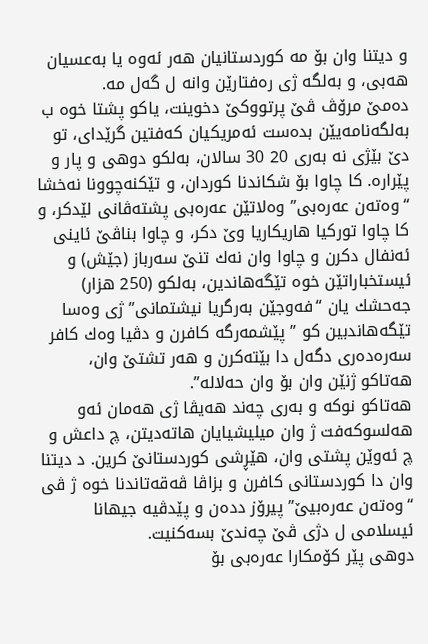و دیتنا وان بۆ مه‌ كوردستانیان هه‌ر ئه‌وه‌ یا به‌عسیان هه‌بى، و به‌لگه‌ ژى ره‌فتارێن وانه‌ ل گه‌ل مه‌.
ده‌مێ مرۆڤ ڤێ پرتووكێ دخوینت، یاكو پشتا خوه‌ ب به‌لگه‌نامه‌یێن بده‌ست ئه‌مریكیان كه‌فتین گرێداى، تو دێ بێژى نه‌ به‌رى 20 30 سالان، به‌لكو دوهى و پار و پێراره‌. كا چاوا بۆ شكاندنا كوردان، و تێكنه‌چوونا نه‌خشا “وه‌ته‌ن عه‌ره‌بى” وه‌لاتێن عه‌ره‌بى پشته‌ڤانى لێدكر، و كا چاوا توركیا هاریكاریا وێ دكر، و چاوا بناڤێ ئاینى ئه‌نفال دكرن و چاوا وان نه‌ك تنێ سه‌رباز (جێش) و ئیستخباراتێن خوه‌ تێگه‌هاندین، به‌لكو (250 هزار) جه‌حشك یان “فه‌وجێن به‌رگریا نیشتمانى” ژى وه‌سا تێگه‌هاندبین كو ” پێشمه‌رگه‌ كافرن و دڤیا وه‌ك كافر سه‌ره‌ده‌رى دگه‌ل دا بێته‌كرن و هه‌ر تشتێ وان، هه‌تاكو ژنێن وان بۆ وان حه‌لاله‌”.
هه‌تاكو نوكه‌ و به‌رى چه‌ند هه‌یڤا ژى هه‌مان ئه‌و هه‌لسوكه‌فت ژ وان میلیشیایان هاته‌دیتن، چ داعش و چ ئه‌وێن پشتى وان، هێڕشى كوردستانێ كرین. د دیتنا وان دا كوردستانى كافرن و بزاڤا ڤه‌قه‌تاندنا خوه‌ ژ ڤى “وه‌ته‌ن عه‌ره‌بیێ” پیرۆز دده‌ن و پێدڤیه‌ جیهانا ئیسلامى ل دژى ڤێ چه‌ندێ بسه‌كنیت.
دوهى پێر كۆمكارا عه‌ره‌بى بۆ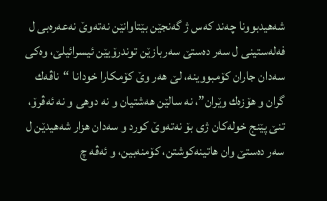شه‌هیدبوونا چه‌ند كه‌س ژ گه‌نجێن بێتاوانێن نه‌ته‌وێ نه‌عه‌ره‌بى ل فه‌له‌ستینى ل سه‌ر ده‌ستێ سه‌ربازێن توندرۆیێن ئیسرائیلێ، وه‌كى سه‌دان جاران كۆمبووینه‌، لێ هه‌ر وێ كۆمكارا خودانا “ناڤه‌ك گران و هۆزه‌ك وێران”، نه‌ سالێن هه‌شتیان و نه‌ دوهى و نه‌ ئه‌ڤرۆ، تنێ پێنج خوله‌كان ژى بۆ نه‌ته‌وێ كورد و سه‌دان هزار شه‌هیدێن ل سه‌ر ده‌ستێ وان هاتینه‌كوشتن، كۆمنه‌بین، و ئه‌ڤه‌ چ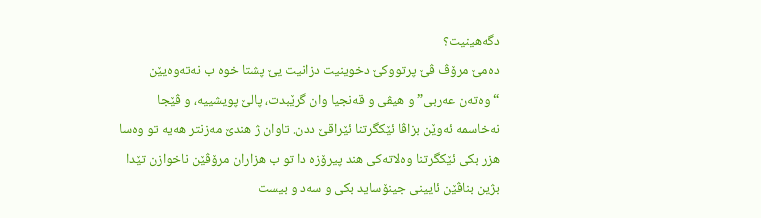دگه‌هینیت؟
ده‌مێ مرۆڤ ڤێ پرتووكێ دخوینیت دزانیت یێ پشتا خوه‌ ب نه‌ته‌وه‌یێن “وه‌ته‌ن عه‌ربى” و هیڤى و قه‌نجیا وان گرێبدت، پالێ پویشییه‌، و ڤێجا نه‌خاسمه‌ ئه‌وێن بزاڤا ئێكگرتنا ئێراقێ ددن. تاوان ژ هندێ مه‌زنتر هه‌یه‌ تو وه‌سا هزر بكى ئێكگرتنا وه‌لاته‌كى هند پیرۆزه‌ دا تو ب هزاران مرۆڤێن ناخوازن تێدا بژین بناڤێن ئایینى جینۆساید بكى و سه‌د و بیست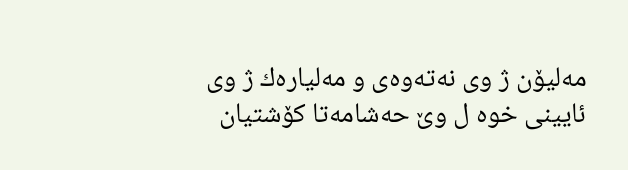مه‌لیۆن ژ وى نه‌ته‌وه‌ى و مه‌لیاره‌ك ژ وى ئایینى خوه‌ ل وێ حه‌شامه‌تا كۆشتیان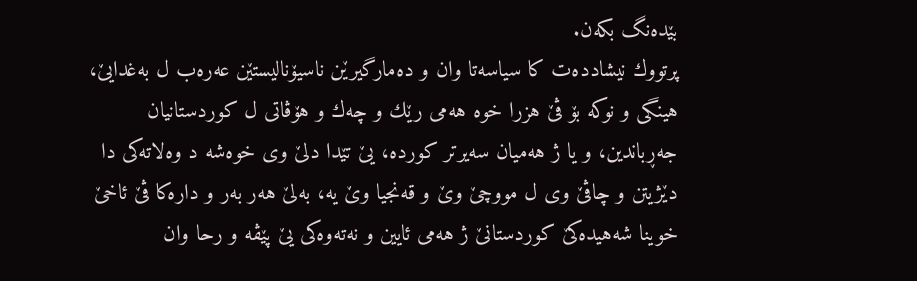بێده‌نگ بكه‌ن.
پرتووك نیشادده‌ت كا سیاسه‌تا وان و ده‌مارگیرێن ناسیۆنالیستێن عه‌ره‌ب ل به‌غدایێ، هینگى و نوكه‌ بۆ ڤێ هزرا خوه‌ هه‌مى رێك و چه‌ك و هۆڤاتى ل كوردستانیان جه‌ڕباندین، و یا ژ هه‌میان سه‌یرتر كورده‌، یێ تێدا دلێ وى خوه‌شه‌ د وه‌لاته‌كى دا دێژیتن و چاڤێ وى ل مووچێ وێ و قه‌نجیا وێ یه‌، به‌لێ هه‌ر به‌ر و داره‌كا ڤێ ئاخێ خوینا شه‌هیده‌كێ كوردستانێ ژ هه‌مى ئایین و نه‌ته‌وه‌كى یێ پێڤه‌ و رحا وان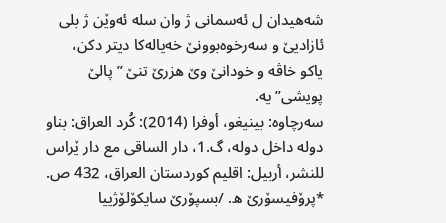شه‌هیدان ل ئه‌سمانى ژ وان سله‌ ئه‌وێن ژ بلى ئازادیێ و سه‌رخوه‌بوونێ خه‌یاله‌كا دیتر دكن، یاكو خاڤه‌ و خودانێ وێ هزرێ تنێ ” پالێ پویشى” یه‌.
سه‌رچاوه‌: بینیغو، أوفرا (2014): كُرد العراق: بنا‌و دوله‌ داخل دوله‌، گ.1، دار الساقی مع دار ێراس للنشر، أربیل: اقلیم كوردستان العراق، 432 ص.
*پرۆفیسۆرێ ه. /بسپۆرێ سایكۆلۆژییا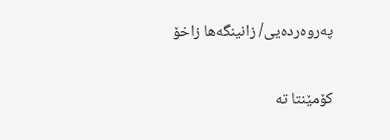په‌روه‌رده‌یى/ زانینگه‌ها زاخۆ

کۆمێنتا تە